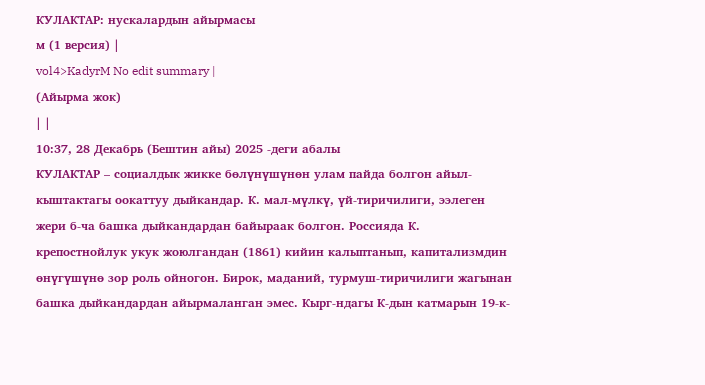КУЛАКТАР: нускалардын айырмасы
м (1 версия) |
vol4>KadyrM No edit summary |
(Айырма жок)
| |
10:37, 28 Декабрь (Бештин айы) 2025 -деги абалы
КУЛАКТАР – социалдык жикке бөлүнүшүнөн улам пайда болгон айыл-кыштактагы оокаттуу дыйкандар. К. мал-мүлкү, үй-тиричилиги, ээлеген жери б-ча башка дыйкандардан байыраак болгон. Россияда К. крепостнойлук укук жоюлгандан (1861) кийин калыптанып, капитализмдин өнүгүшүнө зор роль ойногон. Бирок, маданий, турмуш-тиричилиги жагынан башка дыйкандардан айырмаланган эмес. Кырг-ндагы К-дын катмарын 19-к-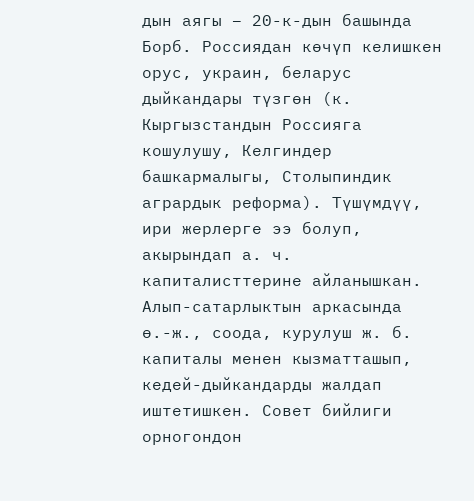дын аягы – 20-к-дын башында Борб. Россиядан көчүп келишкен орус, украин, беларус дыйкандары түзгөн (к. Кыргызстандын Россияга кошулушу, Келгиндер башкармалыгы, Столыпиндик агрардык реформа). Түшүмдүү, ири жерлерге ээ болуп, акырындап а. ч. капиталисттерине айланышкан. Алып-сатарлыктын аркасында ө.-ж., соода, курулуш ж. б. капиталы менен кызматташып, кедей-дыйкандарды жалдап иштетишкен. Совет бийлиги орногондон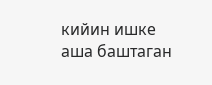кийин ишке аша баштаган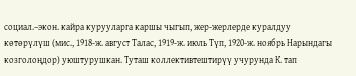социал.–экон. кайра курууларга каршы чыгып, жер-жерлерде куралдуу көтөрүлүш (мис., 1918-ж. август Талас, 1919-ж. июль Түп, 1920-ж. ноябрь Нарындагы козголоңдор) уюштурушкан. Туташ коллективтештирүү учурунда К. тап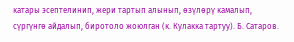катары эсептелинип, жери тартып алынып, өзүлөрү камалып, сүргүнгө айдалып, биротоло жоюлган (к. Кулакка тартуу). Б. Сатаров.